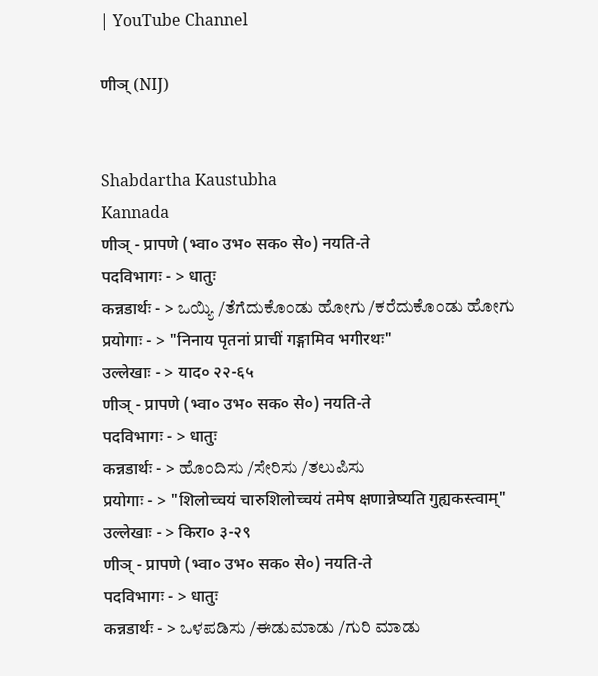| YouTube Channel

णीञ् (NIJ)


Shabdartha Kaustubha
Kannada
णीञ् - प्रापणे (भ्वा० उभ० सक० से०) नयति-ते
पदविभागः - > धातुः
कन्नडार्थः - > ಒಯ್ಯಿ /ತೆಗೆದುಕೊಂಡು ಹೋಗು /ಕರೆದುಕೊಂಡು ಹೋಗು
प्रयोगाः - > "निनाय पृतनां प्राचीं गङ्गामिव भगीरथः"
उल्लेखाः - > याद० २२-६५
णीञ् - प्रापणे (भ्वा० उभ० सक० से०) नयति-ते
पदविभागः - > धातुः
कन्नडार्थः - > ಹೊಂದಿಸು /ಸೇರಿಸು /ತಲುಪಿಸು
प्रयोगाः - > "शिलोच्चयं चारुशिलोच्चयं तमेष क्षणान्नेष्यति गुह्यकस्त्वाम्"
उल्लेखाः - > किरा० ३-२९
णीञ् - प्रापणे (भ्वा० उभ० सक० से०) नयति-ते
पदविभागः - > धातुः
कन्नडार्थः - > ಒಳಪಡಿಸು /ಈಡುಮಾಡು /ಗುರಿ ಮಾಡು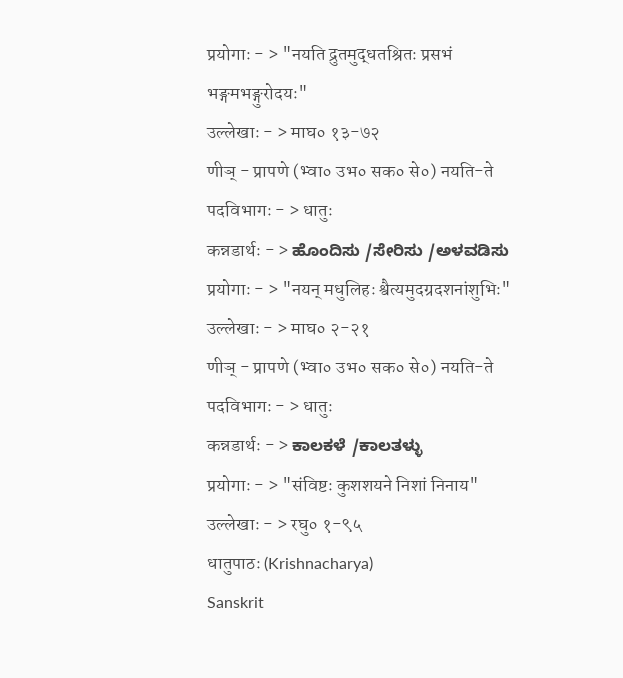प्रयोगाः - > "नयति द्रुतमुद्धतश्रितः प्रसभं भङ्गमभङ्गुरोदयः"
उल्लेखाः - > माघ० १३-७२
णीञ् - प्रापणे (भ्वा० उभ० सक० से०) नयति-ते
पदविभागः - > धातुः
कन्नडार्थः - > ಹೊಂದಿಸು /ಸೇರಿಸು /ಅಳವಡಿಸು
प्रयोगाः - > "नयन् मधुलिहः श्वैत्यमुदग्रदशनांशुभिः"
उल्लेखाः - > माघ० २-२१
णीञ् - प्रापणे (भ्वा० उभ० सक० से०) नयति-ते
पदविभागः - > धातुः
कन्नडार्थः - > ಕಾಲಕಳೆ /ಕಾಲತಳ್ಳು
प्रयोगाः - > "संविष्टः कुशशयने निशां निनाय"
उल्लेखाः - > रघु० १-९५
धातुपाठः (Krishnacharya)
Sanskrit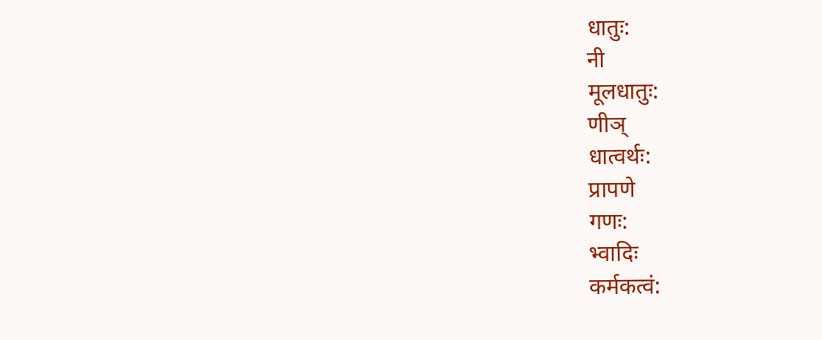धातुः:
नी
मूलधातुः:
णीञ्
धात्वर्थः:
प्रापणे
गणः:
भ्वादिः
कर्मकत्वं: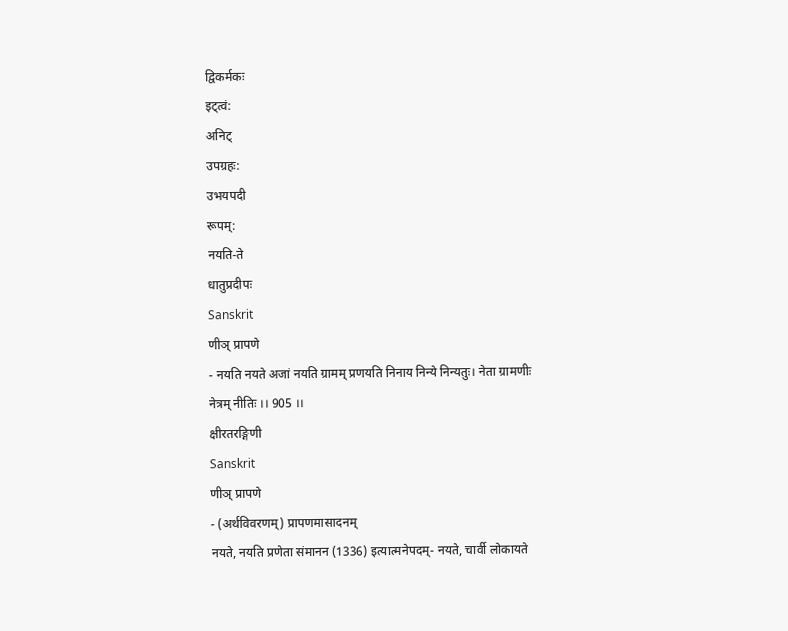द्विकर्मकः
इट्त्वं:
अनिट्
उपग्रहः:
उभयपदी
रूपम्:
नयति-ते
धातुप्रदीपः
Sanskrit
णीञ् प्रापणे
- नयति नयते अजां नयति ग्रामम् प्रणयति निनाय निन्ये निन्यतुः। नेता ग्रामणीः नेत्रम् नीतिः ।। 905 ।।
क्षीरतरङ्गिणी
Sanskrit
णीञ् प्रापणे
- (अर्थविवरणम्) प्रापणमासादनम्
नयते, नयति प्रणेता संमानन (1336) इत्यात्मनेपदम्- नयते, चार्वी लोकायते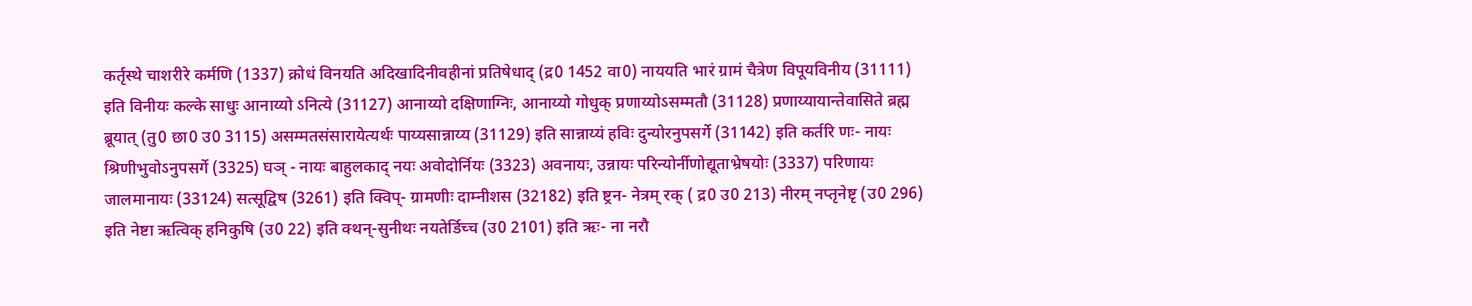कर्तृस्थे चाशरीरे कर्मणि (1337) क्रोधं विनयति अदिखादिनीवहीनां प्रतिषेधाद् (द्र0 1452 वा0) नाययति भारं ग्रामं चैत्रेण विपूयविनीय (31111) इति विनीयः कल्के साधुः आनाय्यो ऽनित्ये (31127) आनाय्यो दक्षिणाग्निः, आनाय्यो गोधुक् प्रणाय्योऽसम्मतौ (31128) प्रणाय्यायान्तेवासिते ब्रह्म ब्रूयात् (तु0 छा0 उ0 3115) असम्मतसंसारायेत्यर्थः पाय्यसान्नाय्य (31129) इति सान्नाय्यं हविः दुन्योरनुपसर्गे (31142) इति कर्तरि णः- नायः श्रिणीभुवोऽनुपसर्गे (3325) घञ् - नायः बाहुलकाद् नयः अवोदोर्नियः (3323) अवनायः, उन्नायः परिन्योर्नीणोद्यूताभ्रेषयोः (3337) परिणायः जालमानायः (33124) सत्सूद्विष (3261) इति क्विप्- ग्रामणीः दाम्नीशस (32182) इति ष्ट्रन- नेत्रम् रक् ( द्र0 उ0 213) नीरम् नप्तृनेष्टृ (उ0 296) इति नेष्टा ऋत्विक् हनिकुषि (उ0 22) इति क्थन्-सुनीथः नयतेर्डिच्च (उ0 2101) इति ऋः- ना नरौ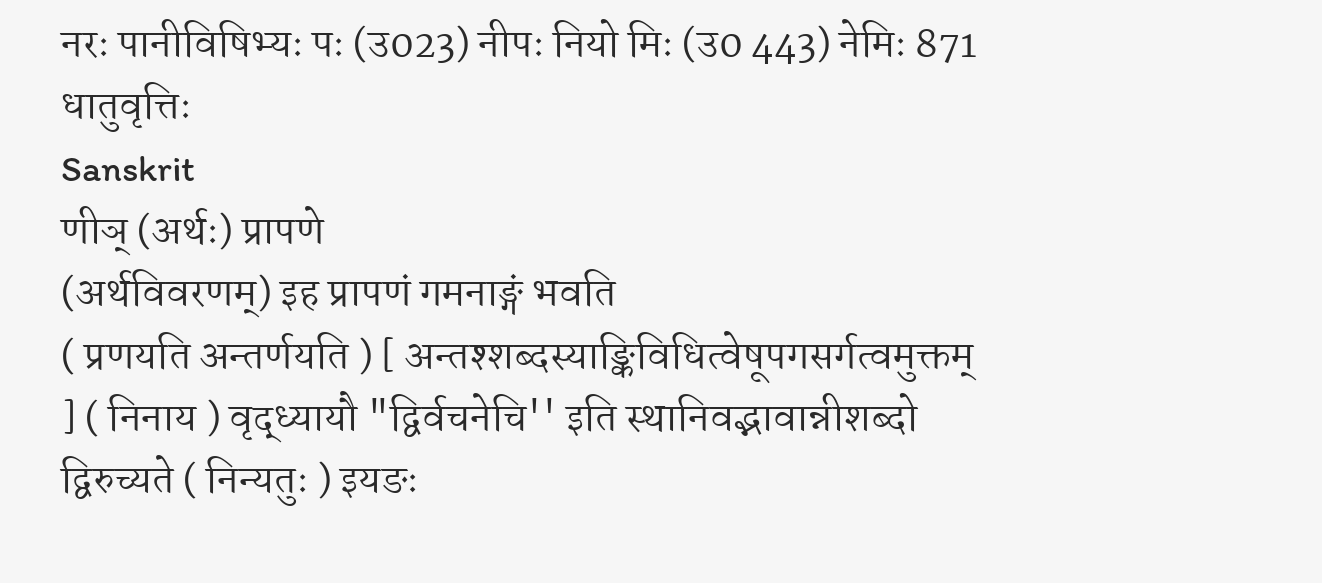नरः पानीविषिभ्यः पः (उ023) नीपः नियो मिः (उ0 443) नेमिः 871
धातुवृत्तिः
Sanskrit
णीञ् (अर्थः) प्रापणे
(अर्थविवरणम्) इह प्रापणं गमनाङ्गं भवति
( प्रणयति अन्तर्णयति ) [ अन्तश्शब्दस्याङ्किविधित्वेषूपगसर्गत्वमुक्तम् ] ( निनाय ) वृद्ध्यायौ "द्विर्वचनेचि'' इति स्थानिवद्भावान्नीशब्दो द्विरुच्यते ( निन्यतुः ) इयङः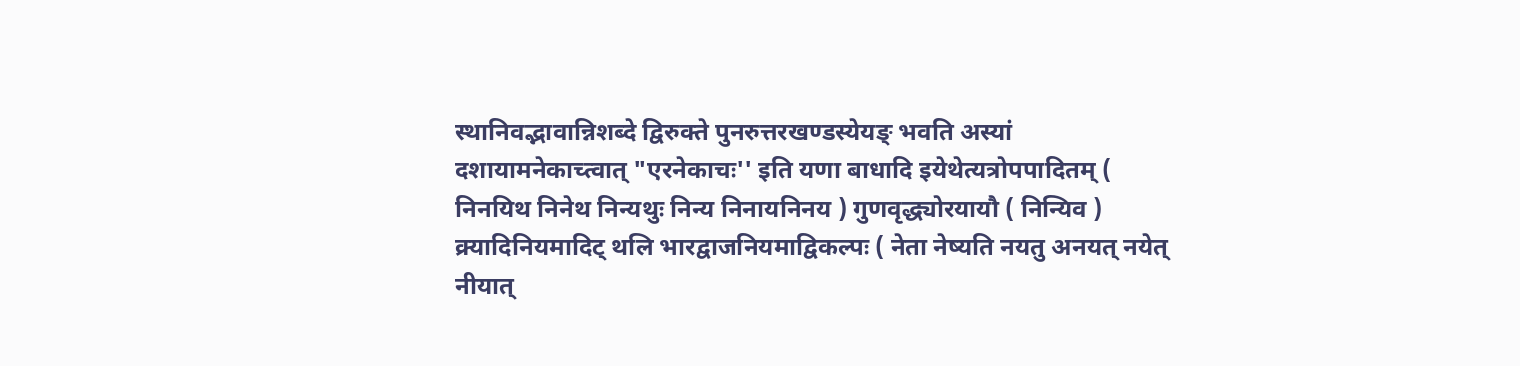स्थानिवद्भावान्निशब्दे द्विरुक्ते पुनरुत्तरखण्डस्येयङ् भवति अस्यां दशायामनेकाच्त्वात् "एरनेकाचः'' इति यणा बाधादि इयेथेत्यत्रोपपादितम् ( निनयिथ निनेथ निन्यथुः निन्य निनायनिनय ) गुणवृद्ध्योरयायौ ( निन्यिव ) क्र्यादिनियमादिट् थलि भारद्वाजनियमाद्विकल्पः ( नेता नेष्यति नयतु अनयत् नयेत् नीयात्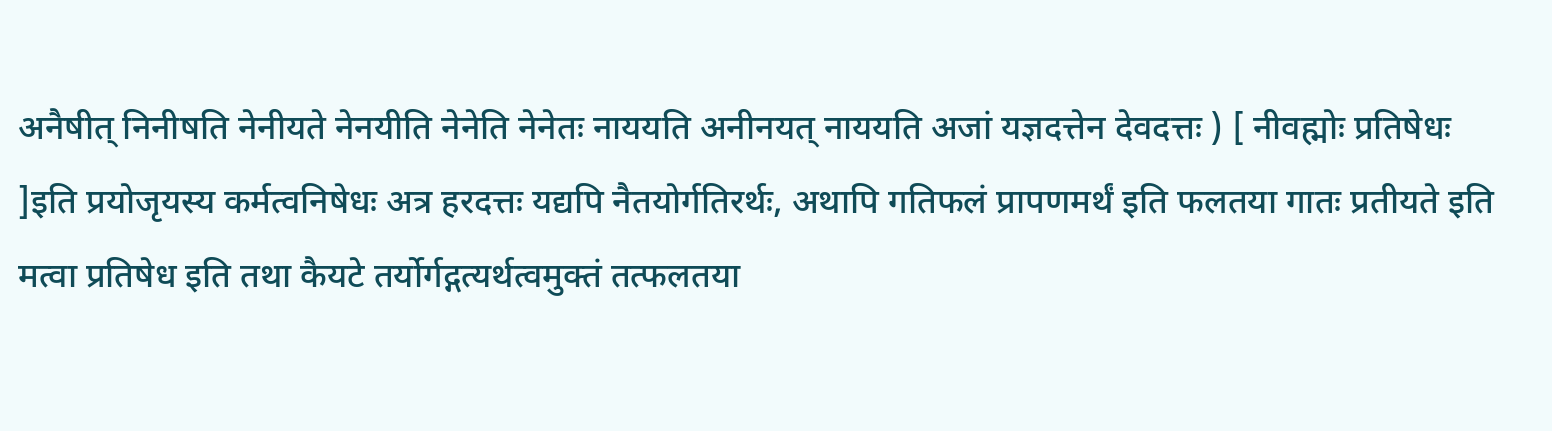अनैषीत् निनीषति नेनीयते नेनयीति नेनेति नेनेतः नाययति अनीनयत् नाययति अजां यज्ञदत्तेन देवदत्तः ) [ नीवह्मोः प्रतिषेधः ]इति प्रयोजृयस्य कर्मत्वनिषेधः अत्र हरदत्तः यद्यपि नैतयोर्गतिरर्थः, अथापि गतिफलं प्रापणमर्थं इति फलतया गातः प्रतीयते इति मत्वा प्रतिषेध इति तथा कैयटे तर्योर्गद्गत्यर्थत्वमुक्तं तत्फलतया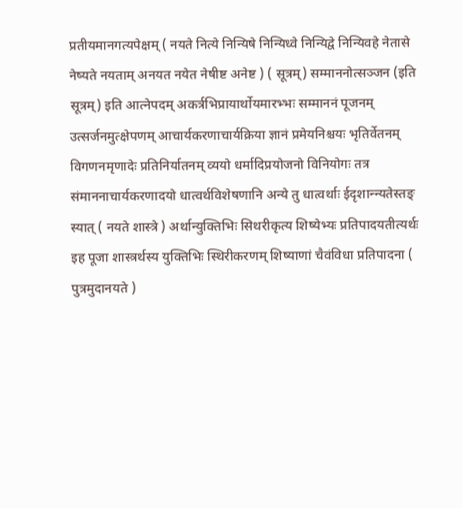प्रतीयमानगत्यपेक्षम् ( नयते नित्ये निन्यिषे निन्यिध्वे निन्यिद्वे निन्यिवहे नेतासे नेष्यते नयताम् अनयत नयेत नेषीष्ट अनेष्ट ) ( सूत्रम्) सम्माननोत्सञ्जन (इति सूत्रम्) इति आत्नेपदम् अकर्त्रभिप्रायार्थोयमारभ्भः सम्माननं पूजनम् उत्सर्जनमुत्क्षेपणम् आचार्यकरणाचार्यक्रिया ज्ञानं प्रमेयनिश्चयः भृतिर्वेतनम् विगणनमृणादेः प्रतिनिर्यातनम् व्ययो धर्मादिप्रयोजनो विनियोगः तत्र संमाननाचार्यकरणादयो धात्वर्थविशेषणानि अन्ये तु धात्वर्थाः ईदृशान्न्यतेस्तङ् स्यात् ( नयते शास्त्रे ) अर्थान्युक्तिभिः सिथरीकृत्य शिष्येभ्यः प्रतिपादयतीत्यर्थः इह पूजा शास्त्रर्थस्य युक्तिभिः स्थिरीकरणम् शिष्याणां चैवंविधा प्रतिपादना ( पुत्रमुदानयते )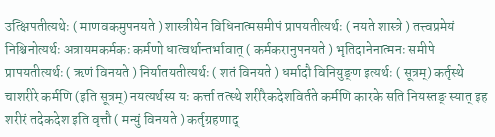उत्क्षिपतीत्यथेः ( माणवकमुपनयते ) शास्त्रीयेन विधिनात्मसमीपं प्रापयतीत्यर्थः ( नयते शास्त्रे ) तत्त्वप्रमेयं निश्चिनोत्यर्थः अत्रायमकर्मकः कर्मणो धात्वर्थान्तर्भावात् ( कर्मकरानुपनयते ) भृतिदानेनात्मनः समीपे प्रापयतीत्यर्थः ( ऋणं विनयते ) निर्यातयतीत्यर्थः ( शतं विनयते ) धर्मादौ विनियुङ्ण इत्यर्थः ( सूत्रम्) कर्तृस्थे चाशरीरे कर्मणि (इति सूत्रम्) नयत्यर्थस्य यः कर्त्ता तत्स्थे शरीरैकदेशविर्तते कर्मणि कारके सति नियस्तङ् स्यात् इह शरीरं तदेकदेश इति वृत्तौ ( मन्युं विनयते ) कर्तृग्रहणाद्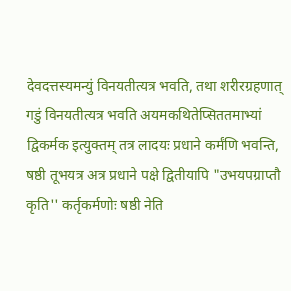देवदत्तस्यमन्युं विनयतीत्यत्र भवति, तथा शरीरग्रहणात् गडुं विनयतीत्यत्र भवति अयमकथितेप्सिततमाभ्यां द्विकर्मक इत्युक्तम् तत्र लादयः प्रधाने कर्मंणि भवन्ति, षष्ठी तूभयत्र अत्र प्रधाने पक्षे द्वितीयापि "उभयपग्राप्तौ कृति'' कर्तृकर्मणोः षष्ठी नेति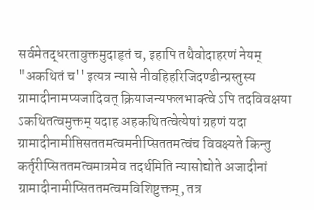सर्वमेतद्धरतावुक्तमुदाहृतं च, इहापि तथैवोदाहरणं नेयम् "अकथितं च'' इत्यत्र न्यासे नीवहिहरिजिदण्डीन्प्रस्तुस्य ग्रामादीनामप्यजादिवत् क्रियाजन्यफलभाक्त्वे ऽपि तदविवक्षया ऽकथितत्वमुक्तम् यदाह अहकथितत्वेत्येषां ग्रहणं यदा ग्रामादीनामीप्तिसततमत्वमनीप्सिततमत्वंच विवक्ष्यते किन्तु कर्तृरीप्सिततमत्वमात्रमेव तदर्थमिति न्यासोद्योते अजादीनां ग्रामादीनामीप्सिततमत्वमविशिष्टुक्तम्, तत्र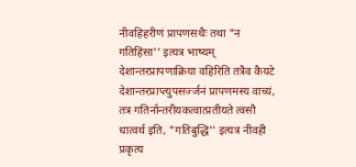नीवहिहरीणं प्रापणसथैः तथा "न गतिहिंसा'' इत्यत्र भाष्यम् देशान्तरप्रापणाक्रिया वहिरिति तत्रैव कैयटे देशान्तरप्राप्त्युपसर्ज्जनं प्रापणमस्य वाच्यं, तत्र गतिर्नान्तरीयकत्वात्प्रतीयते त्वसौ धात्वर्थ इति, "गतिबुद्धि'' इत्यत्र नीवही प्रकृत्य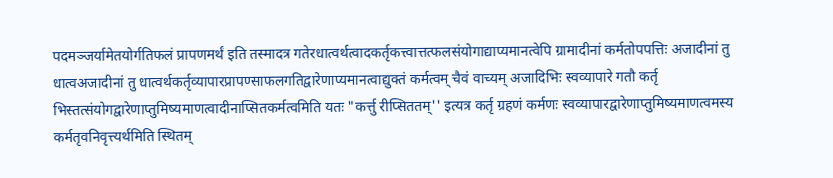पदमञ्जर्यामेतयोर्गतिफलं प्रापणमर्थं इति तस्मादत्र गतेरधात्वर्थत्वादकर्तृकत्त्वात्तत्फलसंयोगाद्याप्यमानत्वेपि ग्रामादीनां कर्मतोपपत्तिः अजादीनां तु धात्वअजादीनां तु धात्वर्थकर्तृव्यापारप्रापण्साफलगतिद्वारेणाप्यमानत्वाद्युक्तं कर्मत्वम् चैवं वाच्यम् अजादिभिः स्वव्यापारे गतौ कर्तृ भिस्तत्संयोगद्वारेणाप्तुमिष्यमाणत्वादीनाप्सितकर्मत्वमिति यतः "कर्त्तु रीप्सिततम्'' इत्यत्र कर्तृ ग्रहणं कर्मणः स्वव्यापारद्वारेणाप्तुमिष्यमाणत्वमस्य कर्मतृवनिवृत्त्यर्थमिति स्थितम्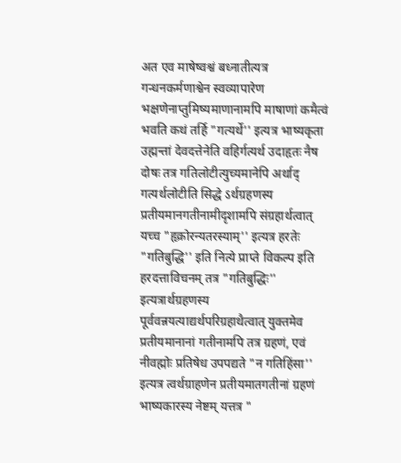अत एव माषेष्वश्वं बध्नातीत्यत्र गन्धनकर्मणाश्वेन स्वव्यापारेण भक्षणेनाप्तुमिष्यमाणानामपि माषाणां कमैत्वं भवति कथं तर्हि "गत्यर्थे'' इत्यत्र भाष्यकृता उह्मन्तां देवदत्तेनेति वहिर्गत्यर्थ उदाहृतः नैष दोषः तत्र गतिलोटीत्युच्यमानेपि अर्थाद् गत्यर्थलोटीति सिद्धे ऽर्थग्रहणस्य प्रतीयमानगतीनामीदृशामपि संग्रहार्थत्वात् यच्च "हृक्रोरन्यतरस्याम्'' इत्यत्र हरतेः "गतिबुद्धि'' इति नित्ये प्राप्ते विकल्प इति हरदत्ताविचनम् तत्र "गतिबुद्धिः'' इत्यत्रार्थग्रहणस्य पूर्ववन्नयत्याद्यर्थपरिग्रहाथैत्वात् युक्तमेव प्रतीयमानानां गतीनामपि तत्र ग्रहणं, एवं नीवह्मोः प्रतिषेध उपपद्यते "न गतिहिंसा'' इत्यत्र त्वर्थग्राहणेन प्रतीयमातगतीनां ग्रहणं भाष्यकारस्य नेष्टम् यत्तत्र "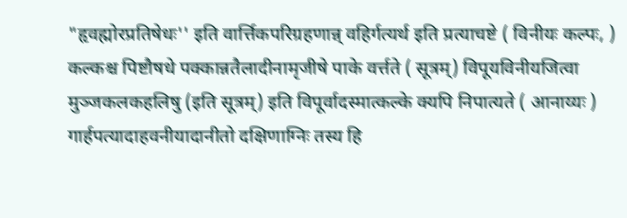"हृवह्मोरप्रतिषेधः'' इति वार्त्तिकपरिग्रहणान्न् वहिर्गत्यर्थ इति प्रत्याचष्टे ( विनीयः कल्पः, ) कल्कश्च पिष्टौषधे पक्कान्नतैलादीनामृजीषे पाके वर्त्तते ( सूत्रम्) विपूयविनीयजित्वा मुञ्जकलकहलिषु (इति सूत्रम्) इति विपूर्वादस्मात्कल्के क्यपि निपात्यते ( आनाय्यः ) गार्हपत्यादाहवनीयादानीतो दक्षिणाग्निः तस्य हि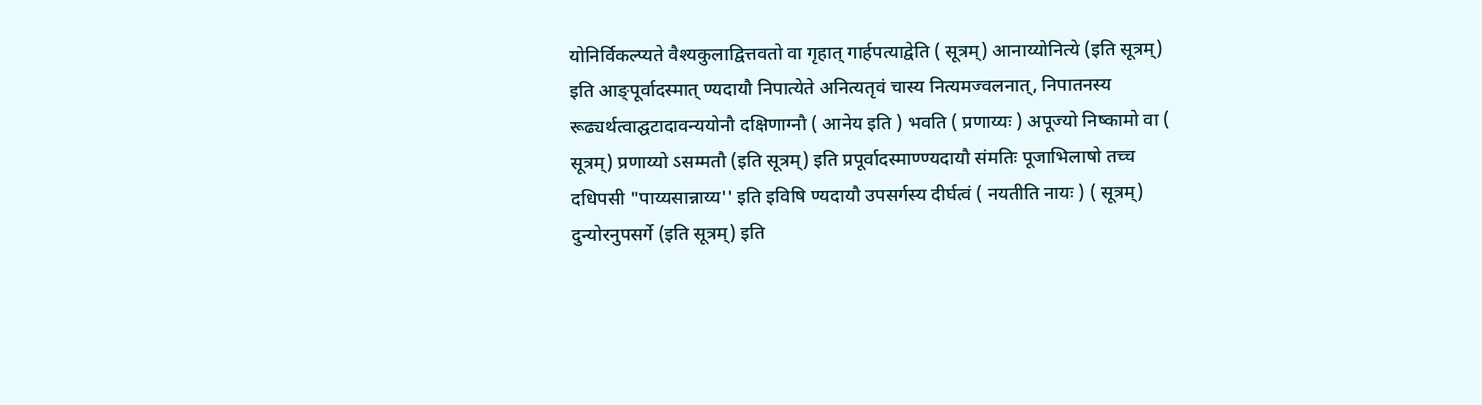योनिर्विकल्प्यते वैश्यकुलाद्वित्तवतो वा गृहात् गार्हपत्याद्वेति ( सूत्रम्) आनाय्योनित्ये (इति सूत्रम्) इति आङ्पूर्वादस्मात् ण्यदायौ निपात्येते अनित्यतृवं चास्य नित्यमज्वलनात्, निपातनस्य रूढ्यर्थत्वाद्घटादावन्ययोनौ दक्षिणाग्नौ ( आनेय इति ) भवति ( प्रणाय्यः ) अपूज्यो निष्कामो वा ( सूत्रम्) प्रणाय्यो ऽसम्मतौ (इति सूत्रम्) इति प्रपूर्वादस्माण्ण्यदायौ संमतिः पूजाभिलाषो तच्च दधिपसी "पाय्यसान्नाय्य'' इति इविषि ण्यदायौ उपसर्गस्य दीर्घत्वं ( नयतीति नायः ) ( सूत्रम्) दुन्योरनुपसर्गे (इति सूत्रम्) इति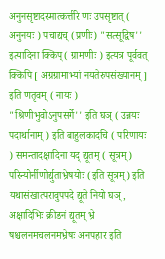अनुनसृष्टादस्मात्कर्त्तरि णः उपसृष्टात् ( अनुनयः ) पचाद्यच् (प्रणीः) "सत्सूद्विष'' इत्यादिना क्किप् ( ग्रामणीः ) इत्यत्र पूर्ववत् क्किपि [ अग्रग्रामाभ्यां नयतेरुपसंख्यानम् ] इति णतृवम् ( नायः ) "श्रिणीभुवोऽनुपसर्गे'' इति घञ् ( उन्नयः पदार्थानाम् ) इति बाहुलकादचि ( परिणायः ) समन्तादक्षादिना यद् द्यूतम् ( सूत्रम्) परिन्योर्नीणोर्द्युताभ्रेषयोः (इति सूत्रम्) इति यथासंखात्परावुपपदे द्यूते नियो घञ्, अक्षादिभिः क्रीडनं द्यूतम् भ्रे षश्चलनमचलनमभ्रेषः अनपहार इति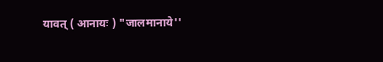यावत् ( आनायः ) "जालमानाये''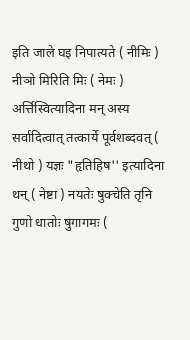इति जाले घइ निपात्यते ( नीमिः ) नीञो मिरिति मिः ( नेमः ) अर्त्तिस्वित्यादिना मन् अस्य सर्वादित्वात् तत्कार्ये पूर्वशब्दवत् ( नीथो ) यज्ञः "हृतिहिष'' इत्यादिना थन् ( नेष्टा ) नयतेः षुक्चेति तृनि गुणो धातोः षुगागमः (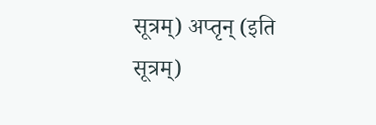सूत्रम्) अप्तृन् (इति सूत्रम्)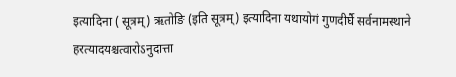इत्यादिना ( सूत्रम्) ऋतोङि (इति सूत्रम्) इत्यादिना यथायोगं गुणदीर्घै सर्वनामस्थाने हरत्यादयश्चत्वारोऽनुदात्ता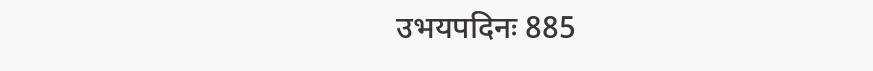उभयपदिनः 885